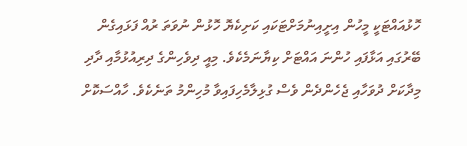ހޮޅުއައްޓަކީ މީހުން އިށީއިނުމަށްޓަކައި ކަށިކެޔޮ ހޮޅުން ނުވަތަ ރުއް ފަޅައިގެން ބޭރުގައި އަޅާފައި ހުންނަ އައްޓަށް ކިޔާނަމެކެވެ. މިއީ ދިވެހިންގެ ދިރިއުޅުމާއި ދާދި މިދާކަށް ދުވަހާއި ޖެހެންދެން ވެސް ގުޅިލާމެހިފައިވާ މުހިންމު ތަނެކެވެ. ހާއްސަކޮށް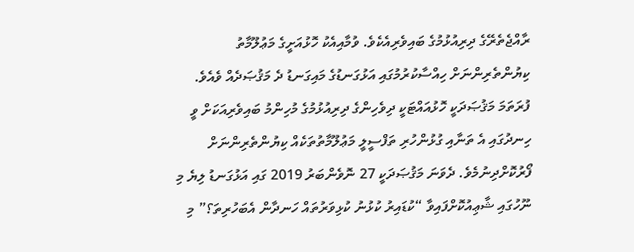ރާއްޖެތެރޭގެ ދިރިއުޅުމުގެ ބައިވެރިއެކެވެ. ވުމާއިއެކު ހޮޅުއަށީގެ މަޢުލޫމާތު ކިޔުންތެރިންނަށް ހިއްސާކުރުމުގައި އަޅުގަނޑުގެ މައިގަނޑު ދެ މަޤުޞަދެއް ވެއެވެ. ފުރަތަމަ މަޤުޞަދަކީ ހޮޅުއައްޓަކީ ދިވެހިންގެ ދިރިއުޅުމުގެ މުހިންމު ބައިވެރިއަކަށް ވީ ހިނދުގައި އެ ތަނާއި ގުޅުންހުރި ތަފްސީލީ މަޢުލޫމާތުތަކެއް ކިޔުންތެރިންނަށް ފޯރުކޮށްދިނުމެވެ. ދެވަނަ މަޤުޞަދަކީ 27 ނޮވެންބަރު 2019 ގައި އަޅުގަނޑު ލިޔެ މި ނޫހުގައި ޝާޢިއުކޮށްފައިވާ “ކުޑައިރު ކުޅުނު ކުޅިވަރުތައް ހަނދާން އެބަހުރިތަ؟” މި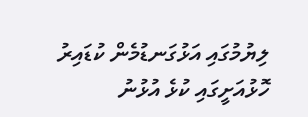ލިޔުމުގައި އަޅުގަނޑުމެން ކުޑައިރު ހޮޅުއަށީގައި ކުޅެ އުޅުނު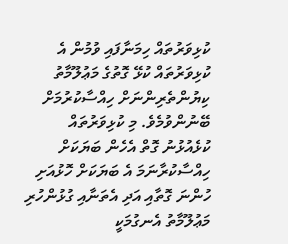ކުޅިވަރުތައް ހިމަނާފައި ވުމުން އެ ކުޅިވަރުތައް ކުޅޭ ގޮތުގެ މަޢުލޫމާތު ކިޔުންތެރިންނަށް ހިއްސާކުރުމަށް ބޭނުންވުމެވެ. މި ކުޅިވަރުތައް ކުޅެއުޅުނު ގޮތް އެހެން ބަޔަކަށް ހިއްސާކުރާނަމަ އެ ބަޔަކަށް ހޮޅުއަށި ހުންނަ ގޮތާއި އަދި އެތަނާއި ގުޅުންހުރި މަޢުލޫމާތު އެނގުމަކީ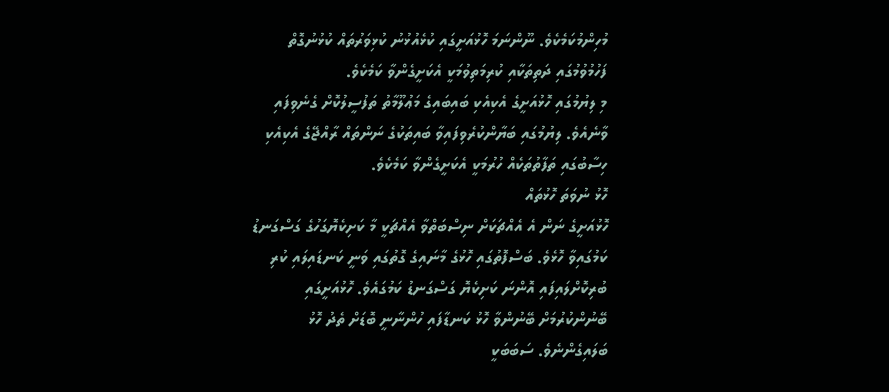މުހިންމުކަމެކެވެ. ނޫންނަމަ ހޮޅުއަށީގައި ކުޅެއުޅުނު ކުޅިވަރުތައް ކުޅުނުގޮތް ފަހުމުވުމުގައި ދަތިތަކާއި ކުރިމަތިވުމަކީ އެކަށީގެންވާ ކަމެކެވެ.
މި ލިޔުމުގައި ހޮޅުއަށީގެ އެކިއެކި ބައިބައިގެ މަޢުލޫމާތު ތަފުސީލުކޮށް ގެނެވިފައި ވާނެއެވެ. ލިޔުމުގައި ބަޔާންކުރެވިފައިވާ ބައިތަކުގެ ނަންތައް ރާއްޖޭގެ އެކިއެކި ހިސާބުގައި ތަފާތުތަކެއް ހުރުމަކީ އެކަށީގެންވާ ކަމެކެވެ.
ހޮޅު ނުވަތަ ހޮޅުތައް
ހޮޅުއަށީގެ ނަން އެ އެއްޗަކަށް ނިސްބަތްވާ އެއްޗަކީ މާ ކަށިކެޔޮގަހުގެ ގަސްގަނޑު ކަމުގައިވާ ހޮޅެވެ. ބަސްފޮތުގައި ހޮޅުގެ މާނައިގެ ގޮތުގައި ވަނީ ކަނޑައިލައި ކުރި ބުރިކޮށްލައިފައި އޮންނަ ކަށިކެޔޮ ގަސްގަނޑު ކަމުގައެވެ. ހޮޅުއަށީގައި ބޭނުންކުރުމަށް ބޭނުންވާ ހޮޅު ކަނޑާފައި ހުންނާނީ ބޮޑަށް ތެދު ހޮޅު ބަލައިގެންނެވެ. ސަބަބަކީ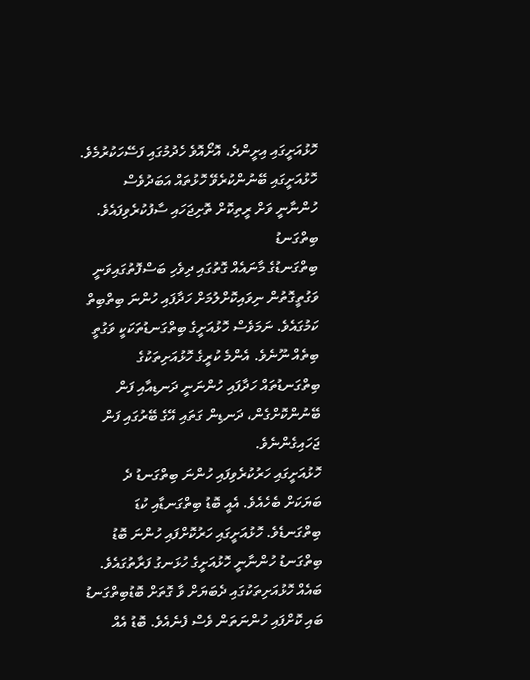ހޮޅުއަށީގައި އިށީންދެ، އޮށޯއޮވެ ހެދުމުގައި ފަސޭހަކުރުމެވެ. ހޮޅުއަށީގައި ބޭނުންކުރެވޭ ހޮޅުތައް އަބަދުވެސް ހުންނާނީ ވަށް ރީތިކޮށް ތޮށިޖަހައި ސާފުކުރެވިފައެވެ.
ބިތްގަނޑު
ބިތްގަނޑުގެ މާނައެއް ގޮތުގައި ދިވެހި ބަސްފޮތުގައިވަނީ ވަގުތީގޮތުން ނިވައިކޮށްލުމަށް ހަދާފައި ހުންނަ ބިތްބިތް ކަމުގައެވެ. ނަމަވެސް ހޮޅުއަށީގެ ބިތްގަނޑުތަކަކީ ވަގުތީ ބިތެއް ނޫނެވެ. އެންމެ ކުރީގެ ހޮޅުއަށިތަކުގެ ބިތްގަނޑުތައް ހަދާފައި ހުންނަނީ ދަނޑިއާއި ފަން ބޭނުންކޮށްގެން، ދަނޑިން ގަތައި އޭގެ ބޭރުގައި ފަން ޖަހައިގެންނެވެ.
ހޮޅުއަށީގައި ހަރުކުރެވިފައި ހުންނަ ބިތްގަނޑު ދެ ބަޔަކަށް ބެހެއެވެ. އެއީ ބޮޑު ބިތްގަނޑާއި ކުޑަ ބިތްގަނޑެވެ. ހޮޅުއަށީގައި ހަރުކޮށްފައި ހުންނަ ބޮޑު ބިތްގަނޑު ހުންނާނީ ހޮޅުއަށީގެ ހުޅަނގު ފަރާތުގައެވެ. ބައެއް ހޮޅުއަށިތަކުގައި ދެބަޔަށް ވާ ގޮތަށް ބޮޑުބިތްގަނޑު ބައި ކޮށްފައި ހުންނަތަން ވެސް ފެނެއެވެ. ބޮޑު އެއް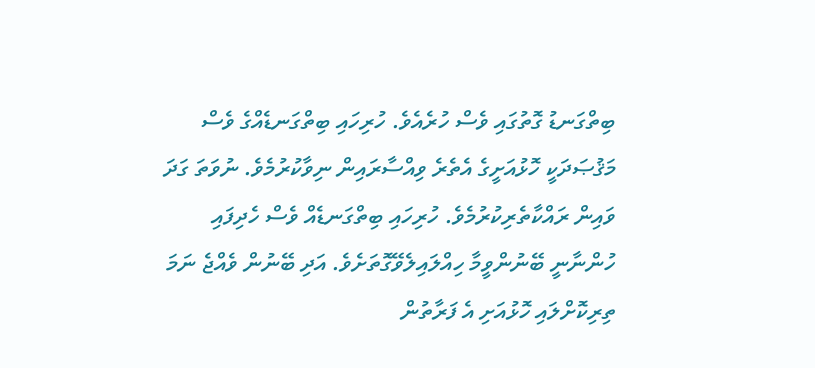ބިތްގަނޑު ގޮތުގައި ވެސް ހުރެއެވެ. ހުރިހައި ބިތްގަނޑެއްގެ ވެސް މަޤުޞަދަކީ ހޮޅުއަށީގެ އެތެރެ ވިއްސާރައިން ނިވާކުރުމެވެ. ނުވަތަ ގަދަ ވައިން ރައްކާތެރިކުރުމެވެ. ހުރިހައި ބިތްގަނޑެއް ވެސް ހެދިފައި ހުންނާނީ ބޭނުންވީމާ ހިއްލައިލެވޭގޮތަށެވެ. އަދި ބޭނުން ވެއްޖެ ނަމަ ތިރިކޮށްލައި ހޮޅުއަށި އެ ފަރާތުން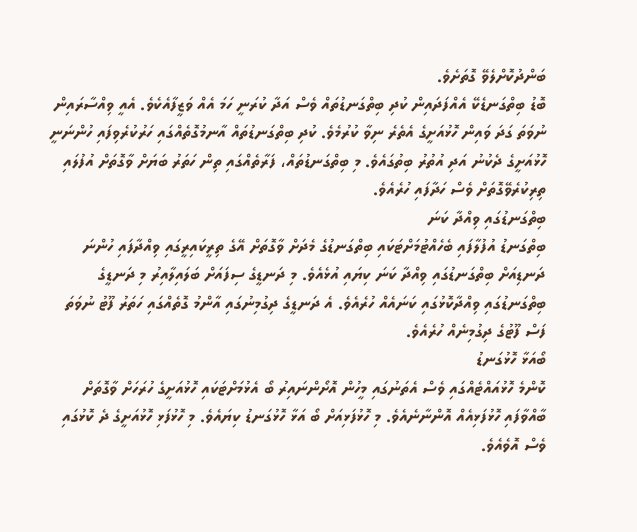ބަންދުކޮށްލެވޭ ގޮތަށެވެ.
ބޮޑު ބިތްގަނޑެކޭ އެއްފަދައިން ކުދި ބިތްގަނޑުތައް ވެސް އަދާ ކުރަނީ ހަމަ އެއް ވަޒީފާއެކެވެ. އެއީ ވިއްސާރައިން ނުވަތަ ގަދަ ވައިން ހޮޅުއަށީގެ އެތެރެ ނިވާ ކުރުމެވެ. ކުދި ބިތްގަނޑުތައް އާނމުގޮތެއްގައި ހަރުކުރެވިފައި ހުންނަނީ ހޮޅުއަށީގެ ދެކުނު އަދި އުތުރު ބިތުގައެވެ. މި ބިތްގަނޑުތައް، ފަރާތެއްގައި ތިން ހަތަރު ބަޔަށް ވާގޮތަށް އުފުލައި ތިރިކުރެވޭގޮތަށް ވެސް ހަދާފައި ހުރެއެވެ.
ބިތްގަނޑުގައި ވިއްދާ ކަނަ
ބިތްގަނޑު އުފުލާފައި ބެހެއްޓުމަށްޓަކައި ބިތްގަނޑުގެ މެދަށް ވާގޮތަށް އޭގެ ތިރީކައިރީގައި ވިއްދާފައި ހުންނަ ދަނޑިއަށް ބިތްގަނޑުގައި ވިއްދާ ކަނަ ކިޔައި އުޅެއެވެ. މި ދަނޑީގެ ސިފައަށް ބަލައިލާއިރު މި ދަނޑީގެ ބިތްގަނޑުގައި ވިއްދާކޮޅުގައި ކަނައެއް ހުރެއެވެ. އެ ދަނޑީގެ ދިގުމިނުގައި އާންމު ގޮތެއްގައި ހަތަރު ފޫޓު ނުވަތަ ފަސް ފޫޓުގެ ދިގުމިނެއް ހުރެއެވެ.
ބޯއަޅާ ހޮޅުގަނޑު
ކޮންމެ ހޮޅުއައްޓެއްގައި ވެސް އެތަނުގައި މީހުން އޮށޯންނައިރު ބޯ އެޅުމަށްޓަކައި ހޮޅުއަށީގެ ހުރަހަށް ވާގޮތަށް ބާއްވާފައި ހޮޅުފަޅިއެއް އޮންނާނެއެވެ. މި ހޮޅުފަޅިއަށް ބޯ އަޅާ ހޮޅުގަނޑު ކިޔައެވެ. މި ހޮޅުފަޅި ހޮޅުއަށީގެ ދެ ކޮޅުގައި ވެސް އޮވެއެވެ.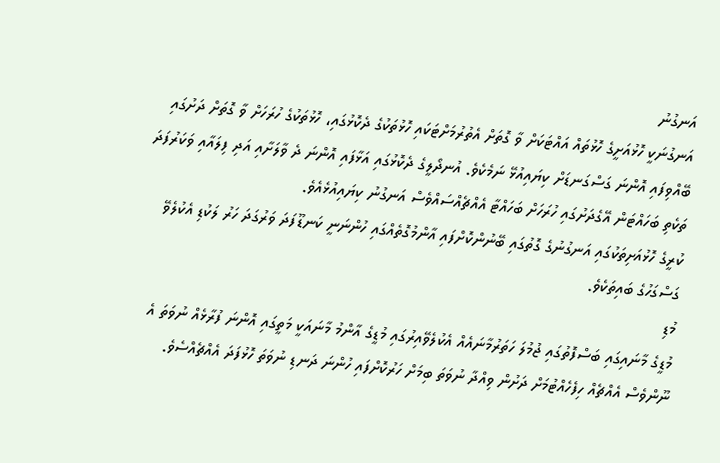އަނގުނު
އަނގުނަކީ ހޮޅުއަށީގެ ހޮޅުތައް އައްޓަކަށް ވާ ގޮތަށް އެތުރުމަށްޓަކައި ހޮޅުތަކުގެ ދެކޮޅުގައި، ހޮޅުތަކުގެ ހުރަހަށް ވާ ގޮތަށް ދަށުގައި ބޭއްވިފައި އޮންނަ ގަސްގަނޑަށް ކިޔައިއުޅޭ ނަމެކެވެ. އުނދޯލީގެ ދެކޮޅުގައި އަޅާފައި އޮންނަ ދެ ވާލަށާއި އަދި ފިލައާއި ވަކަރުފަދަ ތަކެތި ބަހައްޓަން އޭގެދަށުގައި ހުރަހަށް ބަހައްޓާ އެއްޗެއްސައްވެސް އަނގުނު ކިޔައިއުޅެއެވެ.
ކުރީގެ ހޮޅުއަށިތަކުގައި އަނގުނުގެ ގޮތުގައި ބޭނުންކޮށްފައި އާންމުގޮތެއްގައި ހުންނަނީ ކަނޑޫފަދަ ވަރުގަދަ ހަރު ލަކުޑި އެކުލެވޭ ގަސްގަހުގެ ބައިތަކެވެ.
މުޑި
މުޑީގެ މާނައިގައި ބަސްފޮތުގައި ޖުމުލަ ހަތަރުމާނައެއް އެކުލެވޭއިރުގައި މުޑީގެ އާންމު މާނައަކީ މަތީގައި އޮންނަ ފުރާޅެއް ނުވަތަ އެ ނޫންވެސް އެއްޗެއް ހިފެހެއްޓުމަށް ދަށުން ވިއްދާ ނުވަތަ ބިމަށް ހަރުކޮށްފައި ހުންނަ ދަނޑި ނުވަތަ ހޮޅުފަދަ އެއްޗެއްސެވެ.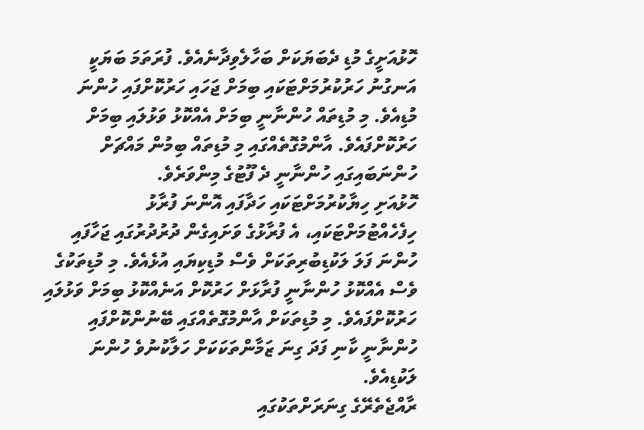ހޮޅުއަށީގެ މުޑި ދެބަޔަކަށް ބަހާލެވިދާނެއެވެ. ފުރަތަމަ ބަޔަކީ އަނގުނު ހަރުކުރުމަށްޓަކައި ބިމަށް ޖަހައި ހަރުކޮށްފައި ހުންނަ މުޑިއެވެ. މި މުޑިތައް ހުންނާނީ ބިމަށް އެއްކޮޅު ވަޅުލައި ބިމަށް ހަރުކޮށްފައެވެ. އާންމުގޮތެއްގައި މި މުޑިތައް ބިމުން މައްޗަށް ހުންނަބައިގައި ހުންނާނީ ދެ ފޫޓުގެ މިންވަރެވެ.
ހޮޅުއަށި ހިޔާކުރުމަށްޓަކައި ހަދާފައި އޮންނަ ފުރާޅު ހިފެހެއްޓުމަށްޓަކައި، އެ ފުރާޅުގެ ވަށައިގެން ދުރުދުރުގައި ޖަހާފައި ހުންނަ ފަލަ ލަކުޑިބުރިތަކަށް ވެސް މުޑިކިޔައި އުޅެއެވެ. މި މުޑިތަކުގެ ވެސް އެއްކޮޅު ހުންނާނީ ފުރާޅަށް ހަރުކޮށް އަނެއްކޮޅު ބިމަށް ވަޅުލައި ހަރުކޮށްފައެވެ. މި މުޑިތަކަށް އާންމުގޮތެއްގައި ބޭނުންކޮށްފައި ހުންނާނީ ކާނި ފަދަ ގިނަ ޒަމާންތަކަކަށް ހަލާކުނުވެ ހުންނަ ލަކުޑިއެވެ.
ރާއްޖެތެރޭގެ ގިނަރަށްތަކުގައި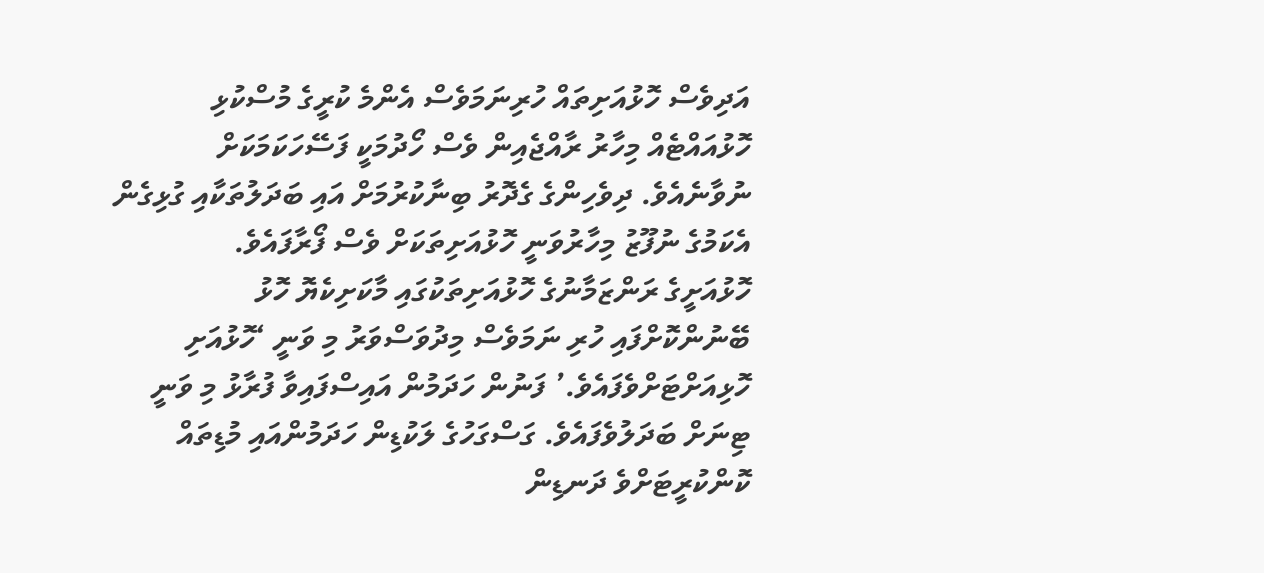އަދިވެސް ހޮޅުއަށިތައް ހުރިނަމަވެސް އެންމެ ކުރީގެ މުސްކުޅި ހޮޅުއައްޓެއް މިހާރު ރާއްޖެއިން ވެސް ހޯދުމަކީ ފަސޭހަކަމަކަށް ނުވާނެއެވެ. ދިވެހިންގެ ގެދޮރު ބިނާކުރުމަށް އައި ބަދަލުތަކާއި ގުޅިގެން އެކަމުގެ ނުފޫޒު މިހާރުވަނީ ހޮޅުއަށިތަކަށް ވެސް ފޯރާފައެވެ.
ހޮޅުއަށީގެ ރަންޒަމާނުގެ ހޮޅުއަށިތަކުގައި މާކަށިކެޔޮ ހޮޅު ބޭނުންކޮށްފައި ހުރި ނަމަވެސް މިދުވަސްވަރު މި ވަނީ ‘ހޮޅުއަށި ހޮޅިއަށްޓަށްވެފައެވެ.’ ފަނުން ހަދަމުން އައިސްފައިވާ ފުރާޅު މި ވަނީ ޓިނަށް ބަދަލުވެފައެވެ. ގަސްގަހުގެ ލަކުޑިން ހަދަމުންއައި މުޑިތައް ކޮންކުރީޓަށްވެ ދަނޑިން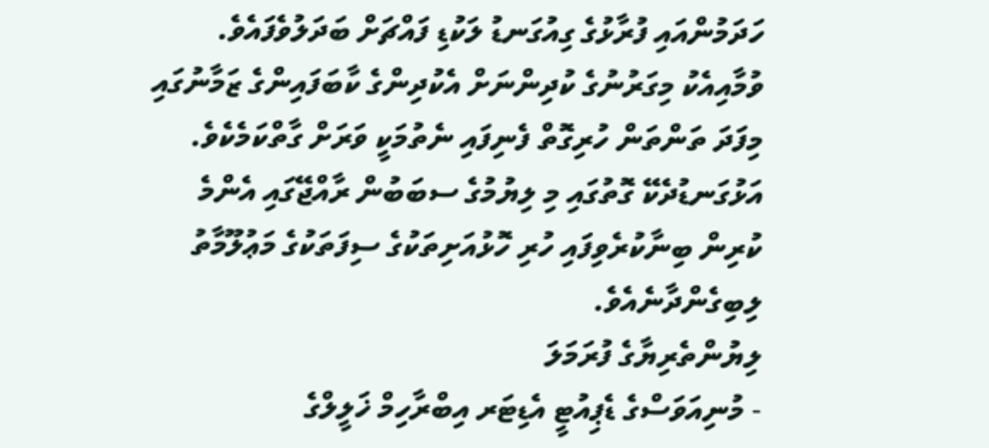ހަދަމުންއައި ފުރާޅުގެ ގިއުގަނޑު ލަކުޑި ފައްޗަށް ބަދަލުވެފައެވެ. ވުމާއިއެކު މިގަރުނުގެ ކުދިންނަށް އެކުދިންގެ ކާބަފައިންގެ ޒަމާނުގައި މިފަދަ ތަންތަން ހުރިގޮތް ފެނިފައި ނެތުމަކީ ވަރަށް ގާތްކަމެކެވެ. އަޅުގަނޑުދެކޭ ގޮތުގައި މި ލިޔުމުގެ ސބަބުން ރާއްޖޭގައި އެންމެ ކުރިން ބިނާކުރެވިފައި ހުރި ހޮޅުއަށިތަކުގެ ސިފަތަކުގެ މަޢުލޫމާތު ލިބިގެންދާނެއެވެ.
ލިޔުންތެރިޔާގެ ފުރަމަލަ
- މުނިއަވަސްގެ ޑެޕިއުޓީ އެޑިޓަރ އިބްރާހިމް ޚަލީލްގެ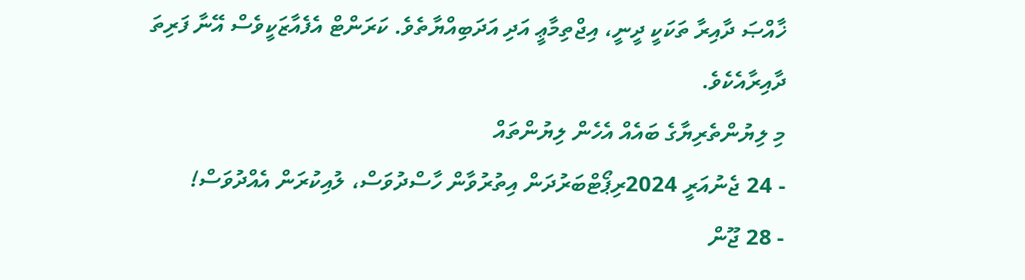ޚާއްޞަ ދާއިރާ ތަކަކީ ދީނީ، އިޖްތިމާޢީ އަދި އަދަބިއްޔާތެވެ. ކަރަންޓް އެފެއާޒަކީވެސް އޭނާ ފަރިތަ ދާއިރާއެކެވެ.
މި ލިޔުންތެރިޔާގެ ބައެއް އެހެން ލިޔުންތައް
- 24 ޖެނުއަރީ 2024ރިޕޯޓްބަރުދަން އިތުރުވާން ހާސްދުވަސް، ލުއިކުރަން އެއްދުވަސް!
- 28 ޖޫން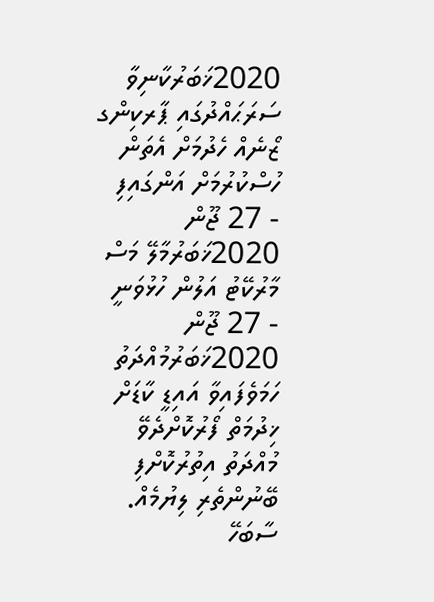2020ޚަބަރުކާނިވާ ސަރަޙައްދުގައި ޕާރކިންގ ޒޯނެއް ހެދުމަށް އެތަން ހުސްކުރުމަށް އަންގައިފި
- 27 ޖޫން 2020ޚަބަރުމާލޭ މަސް މާރުކޭޓު އަލުން ހުޅުވަނީ
- 27 ޖޫން 2020ޚަބަރުމުއްދަތު ހަމަވެފައިވާ އައިޑީ ކާޑަށް ޚިދުމަތް ފޯރުކޮށްދެވޭ މުއްދަތު އިތުރުކޮށްފި
ބޭނުންތެރި ލިޔުމެއް. ސާބަހޭ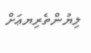ލިޔުންތެރިޔޢަށް